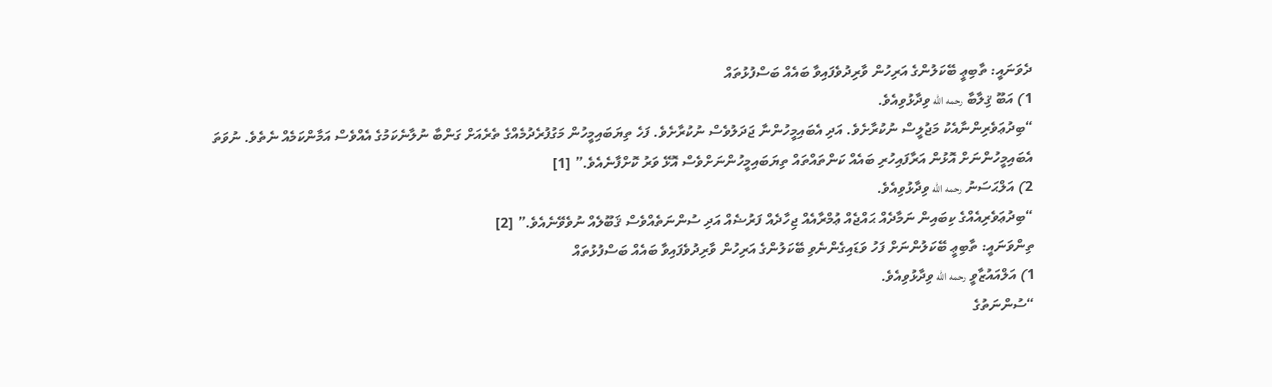ދެވަނައީ: ތާބިޢީ ބޭކަލުންގެ އަރިހުން ވާރިދުވެފައިވާ ބައެއް ބަސްފުޅުތައް
1) އަބޫ ޤިލާބާ رحمه الله ވިދާޅުވިއެވެ.
“ބިދުޢަވެރިންނާއެކު މަޖުލީސް ނުކުރާށެވެ. އަދި އެބައިމީހުންނާ ޖަދަލުވެސް ނުކުރާށެވެ. ފަހެ ތިޔަބައިމީހުން މަގުފުރެދުމެއްގެ ތެރެއަށް ގަންބާ ނުލާނެކަމުގެ އެއްވެސް އަމާންކަމެއް ނެތެވެ. ނުވަތަ އެބައިމީހުންނަށް އޮޅުން އަރާފައިހުރި ބައެއް ކަންތައްތައް ތިޔަބައިމީހުންނަށްވެސް އޮޅޭ ވަރު ކޮށްފާނެއެވެ.” [1]
2) އަލްޙަސަނު رحمه الله ވިދާޅުވިއެވެ.
“ބިދުޢަވެރިއެއްގެ ކިބައިން ނަމާދެއް ޙައްޖެއް ޢުމްރާއެއް ޖިހާދެއް ފަރުޟެއް އަދި ސުންނަތެއްވެސް ޤަބޫލެއް ނުވެވޭނެއެވެ.” [2]
ތިންވަނައީ: ތާބިޢީ ބޭކަލުންނަށް ފަހު ވަޑައިގެންނެވި ބޭކަލުންގެ އަރިހުން ވާރިދުވެފައިވާ ބައެއް ބަސްފުޅުތައް
1) އަލްއައުޒާވީ رحمه الله ވިދާޅުވިއެވެ.
“ސުންނަތުގެ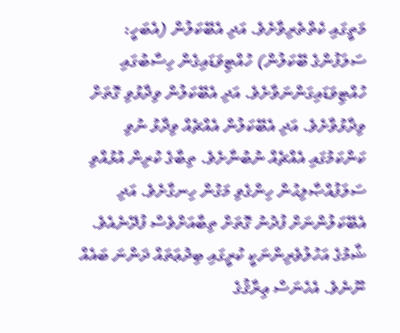މަތީގައި ކެތްތެރިވާށެވެ. އަދި އެބޭކަލުން (އެބަހީ: ސަލަފުންގެ ބޭކަލުން) ހުއްޓިވަޑައިގެން ހިސާބުގައި ހުއްޓިވަޑައިގަންނަވާށެވެ. އަދި އެބޭކަލުން ވިދާޅުވި ގޮތަށް ވިދާޅުވާށެވެ. އަދި އެބޭކަލުން އެއްޗެއް ވިދާޅު ނުވި ކަންކަމުގައި އެއްޗެއް ނުބުނާށެވެ. ތިބާގެ ކުރިން އުޅުއްވި ސަލަފުއްޞާލިޙުން ހިންގެވި މަގުން ހިނގާށެވެ. އަދި އެބޭކަލުންނަށް ފުދުނު ގޮތަށް ތިބާއަށްވެސް ފުދޭނެއެވެ. ޝާމުގެ އަހުލުވެރިންނަކީ ކުރީގައި ބިދުޢަތައް ދަންނަ ބައެއް ނޫނެވެ. އެހެނަސް ޢިރާޤުގެ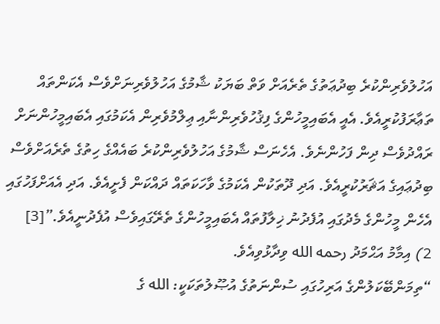އަހުލުވެރިންކުރެ ބިދުޢަތުގެ ތެރެއަށް ވަތް ބަޔަކު ޝާމުގެ އަހުލުވެރިނަށްވެސް އެކަންތައް ތަޢާރަފުކުރީއެވެ. އެއީ އެބައިމީހުންގެ ފިޤުހުވެރިންނާއި ޢިލްމުވެރިން އެކަމުގައި އެބައިމީހުންނަށް ރައްދުވެސް ދިން ފަހުންނެވެ. އެހެނަސް ޝާމުގެ އަހުލުވެރިންކުރެ ބައެއްގެ ހިތުގެ ތެރެއަށްވެސް ބިދުޢައިގެ އަޘަރުކުރީއެވެ. އަދި ދޫތަކުން އެކަމުގެ ވާހަކަތައް ދައްކަން ފެށީއެވެ. އަދި އެއަށްފަހުގައި އެހެން މީހުންގެ މެދުގައި އުފެދުނު ޚިލާފުތައް އެބައިމީހުންގެ ތެރޭގައިވެސް އުފެދުނީއެވެ.”[3]
2) އިމާމު އަޙްމަދު رحمه الله ވިދާޅުވިއެވެ.
“ތިމަންބޭކަލުންގެ އަރިހުގައި ސުންނަތުގެ އުޞޫލުތަކަކީ: الله ގެ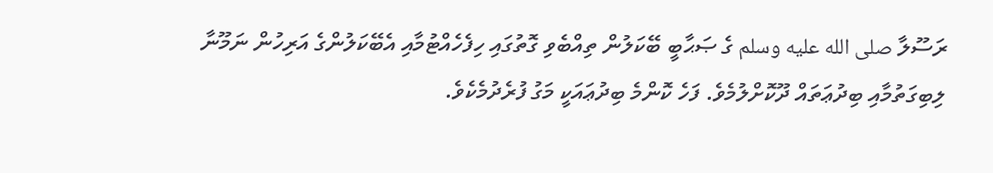ރަސޫލާ صلى الله عليه وسلم ގެ ޞަޙާބީ ބޭކަލުން ތިއްބެވި ގޮތުގައި ހިފެހެއްޓުމާއި އެބޭކަލުންގެ އަރިހުން ނަމޫނާ ލިބިގަތުމާއި ބިދުޢަތައް ދޫކޮށްލުމެވެ. ފަހެ ކޮންމެ ބިދުޢައަކީ މަގު ފުރެދުމެކެވެ.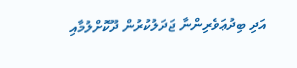އަދި ބިދުޢަވެރިންނާ ޖަދަލުކުރުން ދޫކޮށްލުމާއި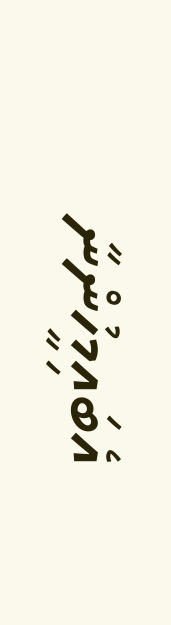އެބައިމީހުންނާ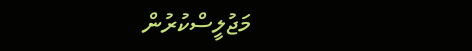މަޖުލީސްކުރުން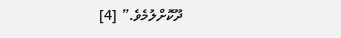ދޫކޮށްލުމެވެ.” [4]